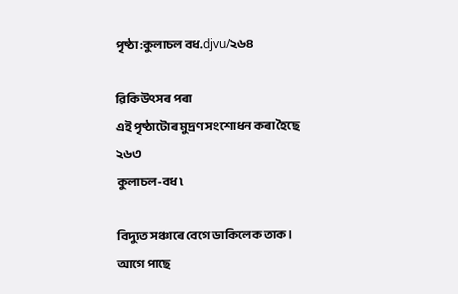পৃষ্ঠা:কুলাচল বধ.djvu/২৬৪

ৱিকিউৎসৰ পৰা
এই পৃষ্ঠাটোৰ মুদ্ৰণ সংশোধন কৰা হৈছে
২৬৩
কুলাচল-বধ ৷

বিদ্যুত সঞ্চাৰে বেগে ডাকিলেক তাক।
আগে পাছে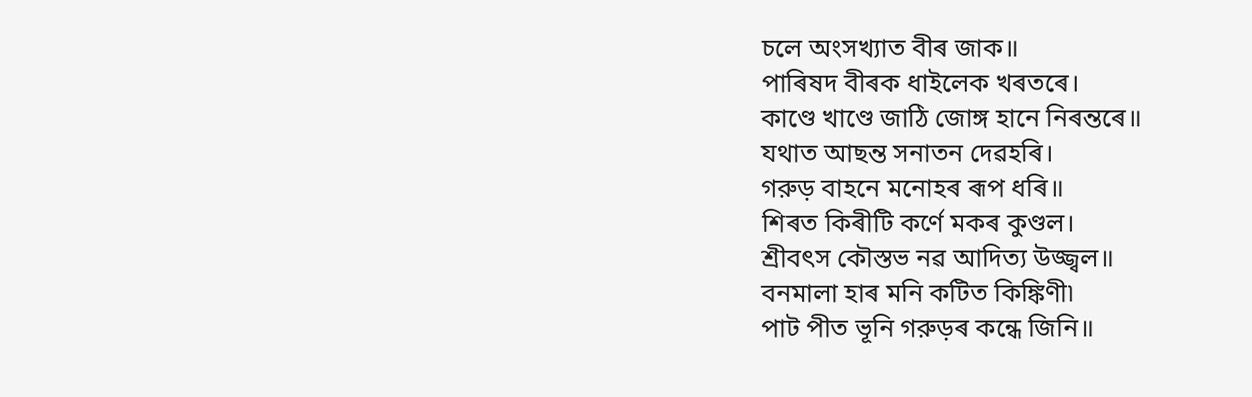চলে অংসখ্যাত বীৰ জাক॥
পাৰিষদ বীৰক ধাইলেক খৰতৰে।
কাণ্ডে খাণ্ডে জাঠি জোঙ্গ হানে নিৰন্তৰে॥
যথাত আছন্ত সনাতন দেৱহৰি।
গরুড় বাহনে মনোহৰ ৰূপ ধৰি॥
শিৰত কিৰীটি কৰ্ণে মকৰ কুণ্ডল।
শ্ৰীবৎস কৌস্তভ নৱ আদিত্য উজ্জ্বল॥
বনমালা হাৰ মনি কটিত কিঙ্কিণী৷
পাট পীত ভূনি গরুড়ৰ কন্ধে জিনি॥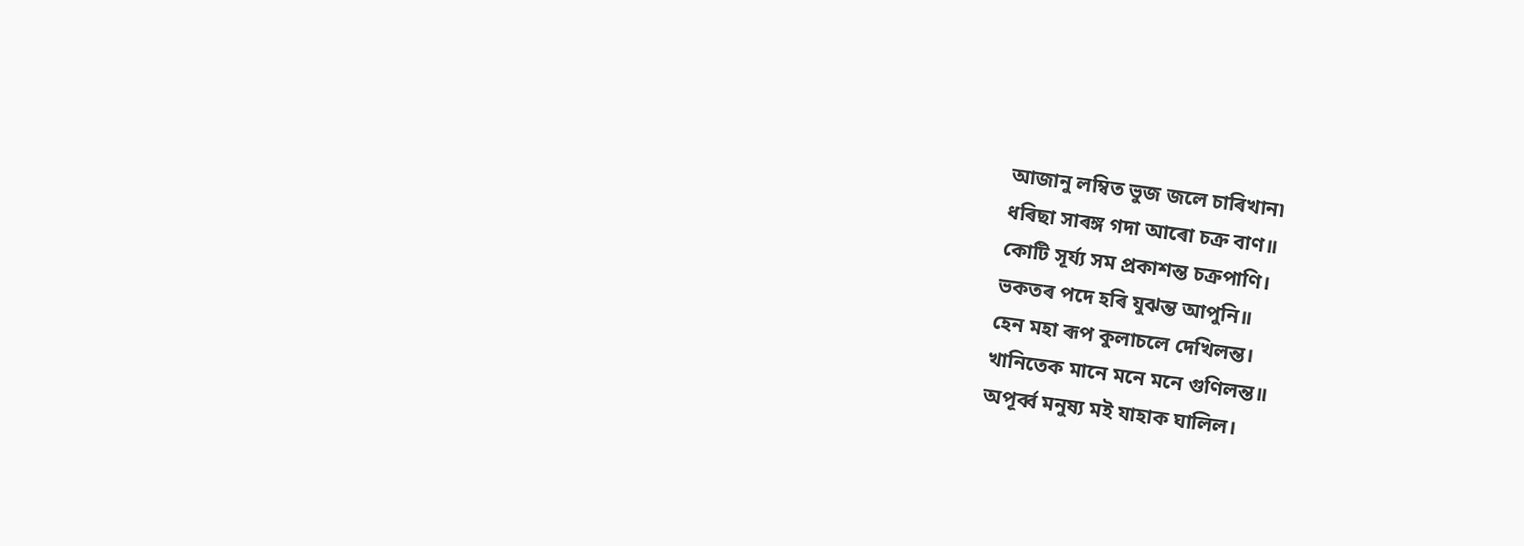আজানু লম্বিত ভুজ জলে চাৰিখান৷
ধৰিছা সাৰঙ্গ গদা আৰো চক্ৰ বাণ॥
কোটি সূৰ্য্য সম প্ৰকাশন্ত চক্ৰপাণি।
ভকতৰ পদে হৰি যুঝন্ত আপুনি॥
হেন মহা ৰূপ কুলাচলে দেখিলন্ত।
খানিতেক মানে মনে মনে গুণিলন্ত॥
অপূৰ্ব্ব মনুষ্য মই যাহাক ঘালিল।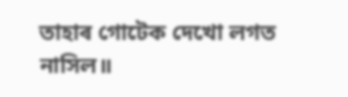তাহাৰ গোটেক দেখো লগত নাসিল॥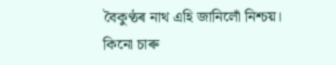বৈকুণ্ঠৰ নাথ এহি জানিলোঁ নিশ্চয়।
কিনো চাৰু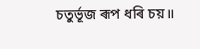চতুৰ্ভূজ ৰূপ ধৰি চয়॥